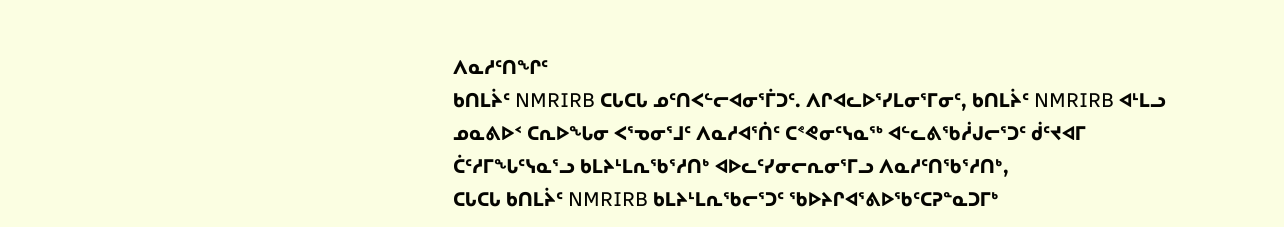ᐱᓇᓱᑦᑎᖏᑦ
ᑲᑎᒪᔩᑦ NMRIRB ᑕᒐᑕᒐ ᓄᑦᑎᐸᓪᓕᐊᓂᕐᒦᑐᑦ. ᐱᒋᐊᓚᐅᕐᓯᒪᓂᕐᒥᓂᑦ, ᑲᑎᒪᔩᑦ NMRIRB ᐊᒻᒪᓗ ᓄᓇᕕᐅᑉ ᑕᕆᐅᖓᓂ ᐸᕐᓀᓂᕐᒧᑦ ᐱᓇᓱᐊᕐᑏᑦ ᑕᕝᕙᓂᑦᓭᓇᖅ ᐊᓪᓚᕕᖃᓲᒍᓕᕐᑐᑦ ᑰᑦᔪᐊᒥ ᑖᑦᓱᒥᖓᑦᓭᓇᕐᓗ ᑲᒪᔨᒻᒪᕆᖃᕐᓱᑎᒃ ᐊᐅᓚᑦᓯᓂᓕᕆᓂᕐᒥᓗ ᐱᓇᓱᑦᑎᖃᕐᓱᑎᒃ,
ᑕᒐᑕᒐ ᑲᑎᒪᔩᑦ NMRIRB ᑲᒪᔨᒻᒪᕆᖃᓕᕐᑐᑦ ᖃᐅᔨᒋᐊᕐᕕᐅᖃᑦᑕᕈᓐᓇᑐᒥᒃ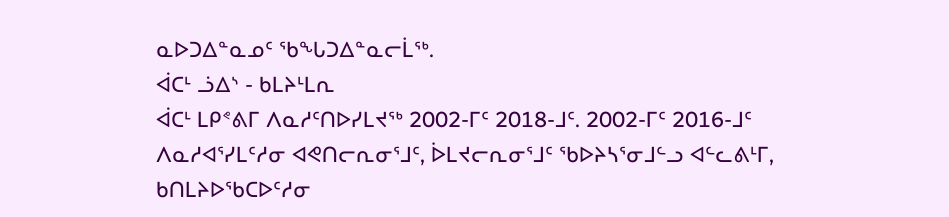ᓇᐅᑐᐃᓐᓇᓄᑦ ᖃᖓᑐᐃᓐᓇᓕᒫᖅ.
ᐋᑕᒻ ᓘᐃᔅ - ᑲᒪᔨᒻᒪᕆ
ᐋᑕᒻ ᒪᑭᕝᕕᒥ ᐱᓇᓱᑦᑎᐅᓯᒪᔪᖅ 2002-ᒥᑦ 2018-ᒧᑦ. 2002-ᒥᑦ 2016-ᒧᑦ ᐱᓇᓱᐊᕐᓯᒪᑦᓱᓂ ᐊᕙᑎᓕᕆᓂᕐᒧᑦ, ᐆᒪᔪᓕᕆᓂᕐᒧᑦ ᖃᐅᔨᓴᕐᓂᒧᓪᓗ ᐊᓪᓚᕕᒻᒥ, ᑲᑎᒪᔨᐅᖃᑕᐅᑦᓱᓂ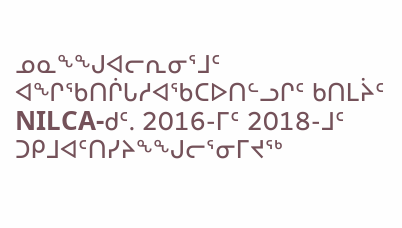ᓄᓇᖕᖑᐊᓕᕆᓂᕐᒧᑦ ᐊᖏᖃᑎᒌᒐᓱᐊᖃᑕᐅᑎᓪᓗᒋᑦ ᑲᑎᒪᔩᑦ NILCA-ᑯᑦ. 2016-ᒥᑦ 2018-ᒧᑦ ᑐᑭᒧᐊᑦᑎᓯᔨᖕᖑᓕᕐᓂᒥᔪᖅ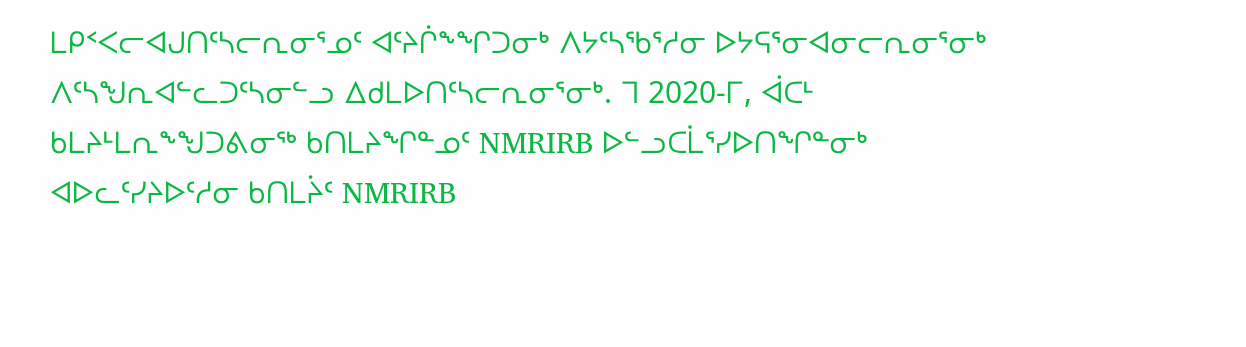ᒪᑭᑉᐸᓕᐊᒍᑎᑦᓴᓕᕆᓂᕐᓄᑦ ᐊᑦᔨᒌᖕᖏᑐᓂᒃ ᐱᔭᑦᓴᖃᕐᓱᓂ ᐅᔭᕋᕐᓂᐊᓂᓕᕆᓂᕐᓂᒃ ᐱᑦᓴᖑᕆᐊᓪᓚᑐᑦᓴᓂᓪᓗ ᐃᑯᒪᐅᑎᑦᓴᓕᕆᓂᕐᓂᒃ. ᒣ 2020-ᒥ, ᐋᑕᒻ ᑲᒪᔨᒻᒪᕆᖕᖑᑐᕕᓂᖅ ᑲᑎᒪᔨᖏᓐᓄᑦ NMRIRB ᐅᓪᓗᑕᒫᕐᓯᐅᑎᖏᓐᓂᒃ ᐊᐅᓚᑦᓯᔨᐅᑦᓱᓂ ᑲᑎᒪᔩᑦ NMRIRB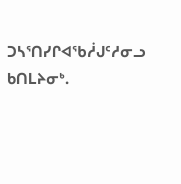ᑐᓴᕐᑎᓯᒋᐊᖃᓲᒍᑦᓱᓂᓗ ᑲᑎᒪᔨᓂᒃ.